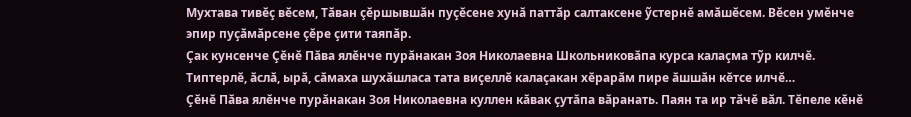Мухтава тивĕç вĕсем, Тăван çĕршывшăн пуçĕсене хунă паттăр салтаксене ỹстернĕ амăшĕсем. Вĕсен умĕнче эпир пуçăмăрсене çĕре çити таяпăр.
Çак кунсенче Çĕнĕ Пăва ялĕнче пурăнакан Зоя Николаевна Школьниковăпа курса калаçма тỹр килчĕ. Типтерлĕ, ăслă, ырă, сăмаха шухăшласа тата виçеллĕ калаçакан хĕрарăм пире ăшшăн кĕтсе илчĕ…
Çĕнĕ Пăва ялĕнче пурăнакан Зоя Николаевна куллен кăвак çутăпа вăранать. Паян та ир тăчĕ вăл. Тĕпеле кĕнĕ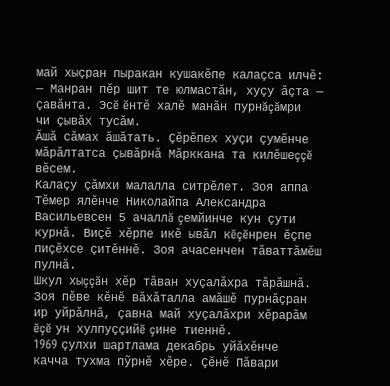май хыçран пыракан кушакĕпе калаçса илчĕ:
— Манран пĕр шит те юлмастăн, хуçу ăçта — çавăнта. Эсĕ ĕнтĕ халĕ манăн пурнăçăмри чи çывăх тусăм.
Ăшă сăмах ăшăтать. Çĕрĕпех хуçи çумĕнче мăрăлтатса çывăрнă Мăрккана та килĕшеççĕ вĕсем.
Калаçу çăмхи малалла ситрĕлет. Зоя аппа Тĕмер ялĕнче Николайпа Александра Васильевсен 5 ачаллă çемйинче кун çути курнă. Виçĕ хĕрпе икĕ ывăл кĕçĕнрен ĕçпе пиçĕхсе çитĕннĕ. Зоя ачасенчен тăваттăмĕш пулнă.
Шкул хыççăн хĕр тăван хуçалăхра тăрăшнă. Зоя пĕве кĕнĕ вăхăталла амăшĕ пурнăçран ир уйрăлнă, çавна май хуçалăхри хĕрарăм ĕçĕ ун хулпуççийĕ çине тиеннĕ.
1969 çулхи шартлама декабрь уйăхĕнче качча тухма пỹрнĕ хĕре. Çĕнĕ Пăвари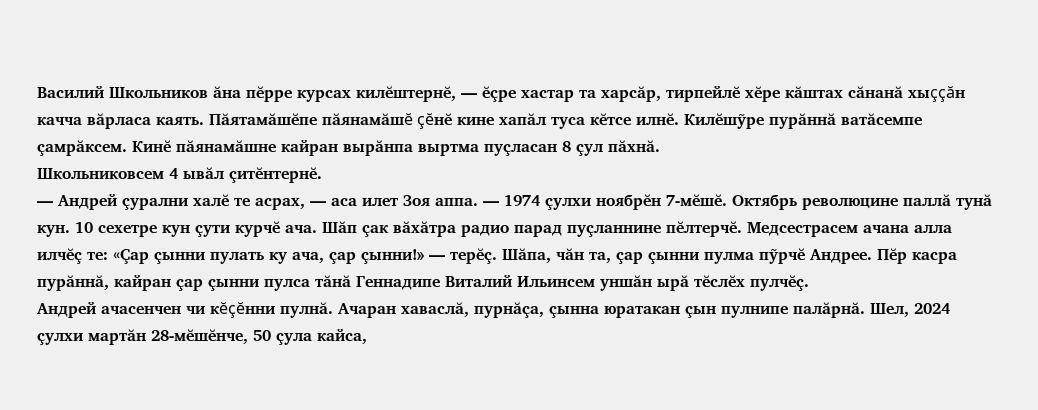Василий Школьников ăна пĕрре курсах килĕштернĕ, — ĕçре хастар та харсăр, тирпейлĕ хĕре кăштах сăнанă хыççăн качча вăрласа каять. Пăятамăшĕпе пăянамăшĕ çĕнĕ кине хапăл туса кĕтсе илнĕ. Килĕшỹре пурăннă ватăсемпе çамрăксем. Кинĕ пăянамăшне кайран вырăнпа выртма пуçласан 8 çул пăхнă.
Школьниковсем 4 ывăл çитĕнтернĕ.
— Андрей çурални халĕ те асрах, — аса илет Зоя аппа. — 1974 çулхи ноябрĕн 7-мĕшĕ. Октябрь революцине паллă тунă кун. 10 сехетре кун çути курчĕ ача. Шăп çак вăхăтра радио парад пуçланнине пĕлтерчĕ. Медсестрасем ачана алла илчĕç те: «Çар çынни пулать ку ача, çар çынни!» — терĕç. Шăпа, чăн та, çар çынни пулма пỹрчĕ Андрее. Пĕр касра пурăннă, кайран çар çынни пулса тăнă Геннадипе Виталий Ильинсем уншăн ырă тĕслĕх пулчĕç.
Андрей ачасенчен чи кĕçĕнни пулнă. Ачаран хаваслă, пурнăçа, çынна юратакан çын пулнипе палăрнă. Шел, 2024 çулхи мартăн 28-мĕшĕнче, 50 çула кайса,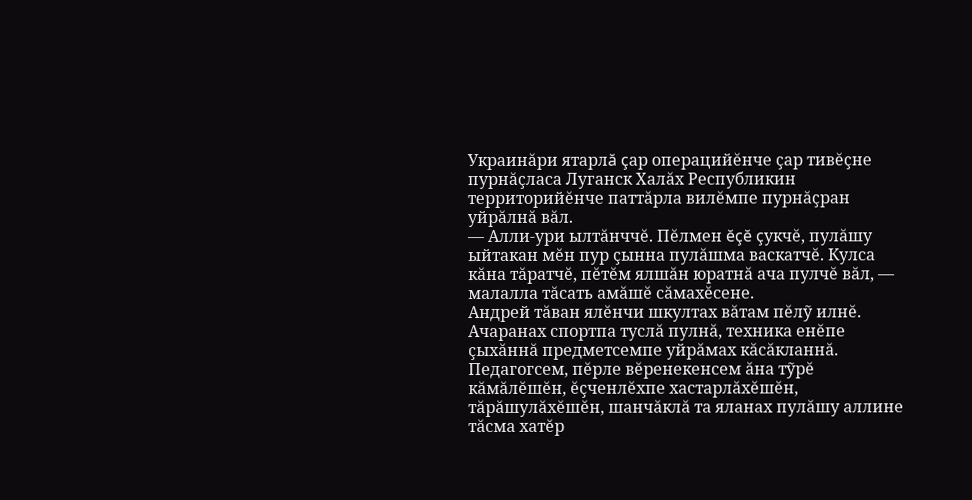Украинăри ятарлă çар операцийĕнче çар тивĕçне пурнăçласа Луганск Халăх Республикин территорийĕнче паттăрла вилĕмпе пурнăçран уйрăлнă вăл.
— Алли-ури ылтăнччĕ. Пĕлмен ĕçĕ çукчĕ, пулăшу ыйтакан мĕн пур çынна пулăшма васкатчĕ. Кулса кăна тăратчĕ, пĕтĕм ялшăн юратнă ача пулчĕ вăл, — малалла тăсать амăшĕ сăмахĕсене.
Андрей тăван ялĕнчи шкултах вăтам пĕлỹ илнĕ. Ачаранах спортпа туслă пулнă, техника енĕпе çыхăннă предметсемпе уйрăмах кăсăкланнă. Педагогсем, пĕрле вĕренекенсем ăна тỹрĕ кăмăлĕшĕн, ĕçченлĕхпе хастарлăхĕшĕн, тăрăшулăхĕшĕн, шанчăклă та яланах пулăшу аллине тăсма хатĕр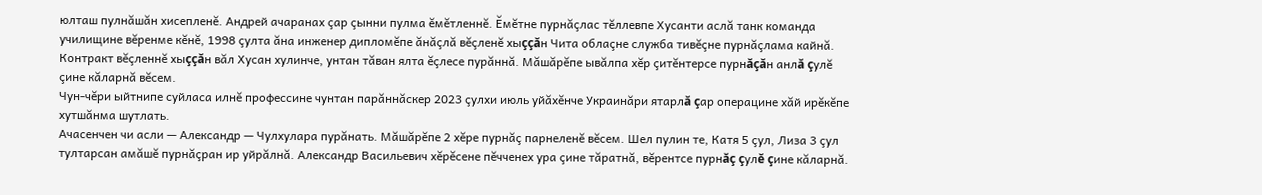юлташ пулнăшăн хисепленĕ. Андрей ачаранах çар çынни пулма ĕмĕтленнĕ. Ĕмĕтне пурнăçлас тĕллевпе Хусанти аслă танк команда училищине вĕренме кĕнĕ, 1998 çулта ăна инженер дипломĕпе ăнăçлă вĕçленĕ хыççăн Чита облаçне служба тивĕçне пурнăçлама кайнă. Контракт вĕçленнĕ хыççăн вăл Хусан хулинче, унтан тăван ялта ĕçлесе пурăннă. Мăшăрĕпе ывăлпа хĕр çитĕнтерсе пурнăçăн анлă çулĕ çине кăларнă вĕсем.
Чун-чĕри ыйтнипе суйласа илнĕ профессине чунтан парăннăскер 2023 çулхи июль уйăхĕнче Украинăри ятарлă çар операцине хăй ирĕкĕпе хутшăнма шутлать.
Ачасенчен чи асли — Александр — Чулхулара пурăнать. Мăшăрĕпе 2 хĕре пурнăç парнеленĕ вĕсем. Шел пулин те, Катя 5 çул, Лиза 3 çул тултарсан амăшĕ пурнăçран ир уйрăлнă. Александр Васильевич хĕрĕсене пĕчченех ура çине тăратнă, вĕрентсе пурнăç çулĕ çине кăларнă.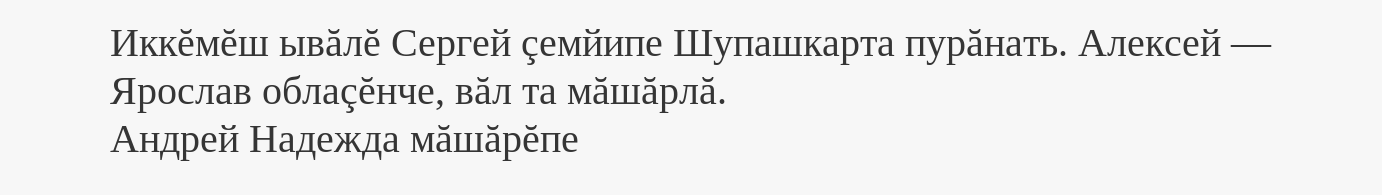Иккĕмĕш ывăлĕ Сергей çемйипе Шупашкарта пурăнать. Алексей — Ярослав облаçĕнче, вăл та мăшăрлă.
Андрей Надежда мăшăрĕпе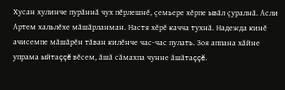Хусан хулинче пурăннă чух пĕрлешнĕ, çемьере хĕрпе ывăл çуралнă. Асли Артем хальлĕхе мăшăрланман. Настя хĕрĕ качча тухнă. Надежда кинĕ ачисемпе мăшăрĕн тăван килĕнче час-час пулать. Зоя аппана хăйне упрама ыйтаççĕ вĕсем, ăшă сăмахпа чунне ăшăтаççĕ.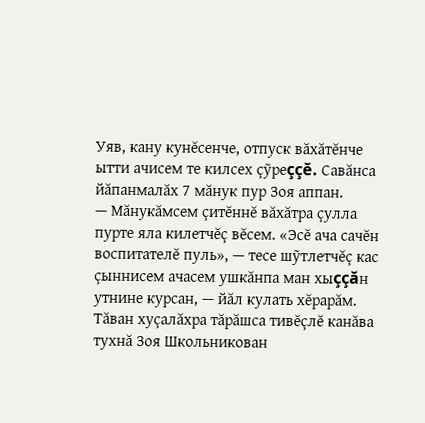Уяв, кану кунĕсенче, отпуск вăхăтĕнче ытти ачисем те килсех çỹреççĕ. Савăнса йăпанмалăх 7 мăнук пур Зоя аппан.
— Мăнукăмсем çитĕннĕ вăхăтра çулла пурте яла килетчĕç вĕсем. «Эсĕ ача сачĕн воспитателĕ пуль», — тесе шỹтлетчĕç кас çыннисем ачасем ушкăнпа ман хыççăн утнине курсан, — йăл кулать хĕрарăм.
Тăван хуçалăхра тăрăшса тивĕçлĕ канăва тухнă Зоя Школьникован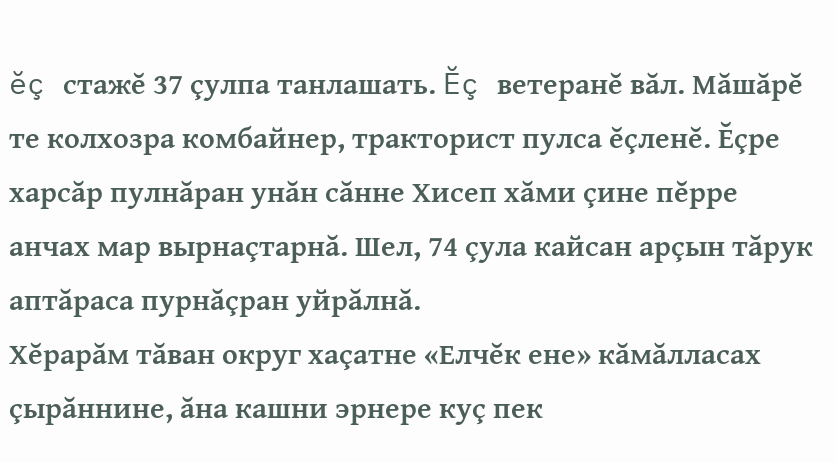ĕç стажĕ 37 çулпа танлашать. Ĕç ветеранĕ вăл. Мăшăрĕ те колхозра комбайнер, тракторист пулса ĕçленĕ. Ĕçре харсăр пулнăран унăн сăнне Хисеп хăми çине пĕрре анчах мар вырнаçтарнă. Шел, 74 çула кайсан арçын тăрук аптăраса пурнăçран уйрăлнă.
Хĕрарăм тăван округ хаçатне «Елчĕк ене» кăмăлласах çырăннине, ăна кашни эрнере куç пек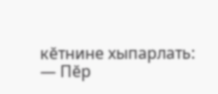кĕтнине хыпарлать:
— Пĕр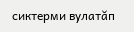сиктерми вулатăп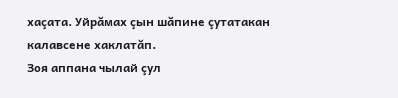хаçата. Уйрăмах çын шăпине çутатакан калавсене хаклатăп.
Зоя аппана чылай çул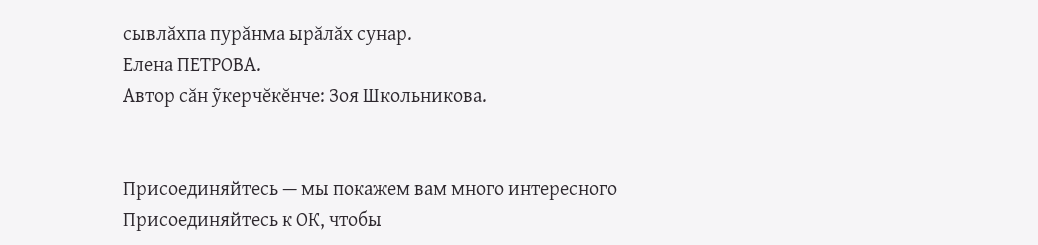сывлăхпа пурăнма ырăлăх сунар.
Елена ПЕТРОВА.
Автор сăн ỹкерчĕкĕнче: Зоя Школьникова.


Присоединяйтесь — мы покажем вам много интересного
Присоединяйтесь к ОК, чтобы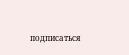подписаться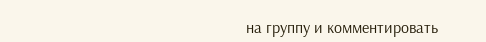на группу и комментировать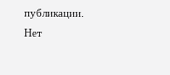публикации.
Нет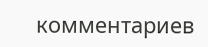комментариев